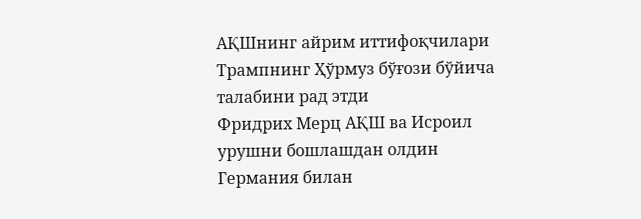АҚШнинг айрим иттифоқчилари Трампнинг Ҳўрмуз бўғози бўйича талабини рад этди
Фридрих Мерц АҚШ ва Исроил урушни бошлашдан олдин Германия билан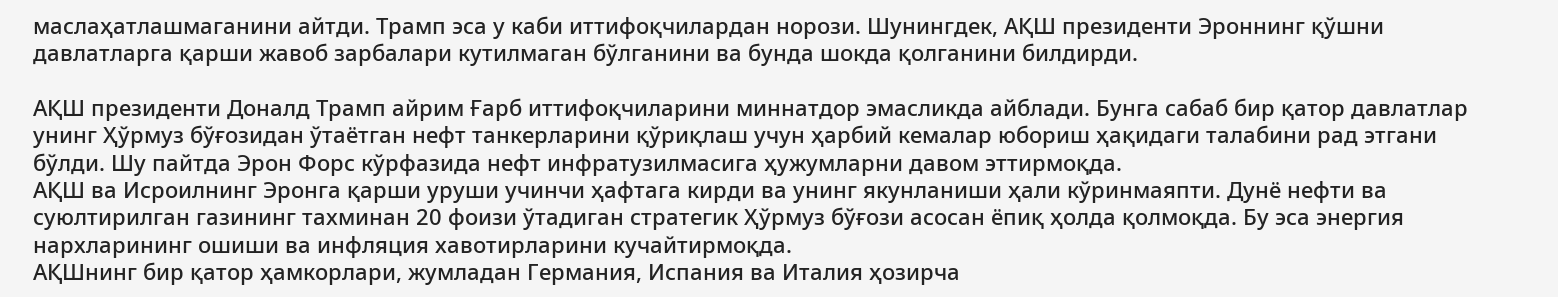маслаҳатлашмаганини айтди. Трамп эса у каби иттифоқчилардан норози. Шунингдек, АҚШ президенти Эроннинг қўшни давлатларга қарши жавоб зарбалари кутилмаган бўлганини ва бунда шокда қолганини билдирди.

АҚШ президенти Доналд Трамп айрим Ғарб иттифоқчиларини миннатдор эмасликда айблади. Бунга сабаб бир қатор давлатлар унинг Ҳўрмуз бўғозидан ўтаётган нефт танкерларини қўриқлаш учун ҳарбий кемалар юбориш ҳақидаги талабини рад этгани бўлди. Шу пайтда Эрон Форс кўрфазида нефт инфратузилмасига ҳужумларни давом эттирмоқда.
АҚШ ва Исроилнинг Эронга қарши уруши учинчи ҳафтага кирди ва унинг якунланиши ҳали кўринмаяпти. Дунё нефти ва суюлтирилган газининг тахминан 20 фоизи ўтадиган стратегик Ҳўрмуз бўғози асосан ёпиқ ҳолда қолмоқда. Бу эса энергия нархларининг ошиши ва инфляция хавотирларини кучайтирмоқда.
АҚШнинг бир қатор ҳамкорлари, жумладан Германия, Испания ва Италия ҳозирча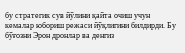бу стратегик сув йўлини қайта очиш учун кемалар юбориш режаси йўқлигини билдирди. Бу бўғозни Эрон дронлар ва денгиз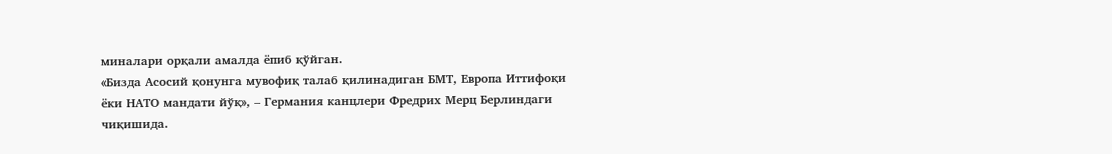миналари орқали амалда ёпиб қўйган.
«Бизда Асосий қонунга мувофиқ талаб қилинадиган БМТ, Европа Иттифоқи ёки НАТО мандати йўқ», – Германия канцлери Фредрих Мерц Берлиндаги чиқишида.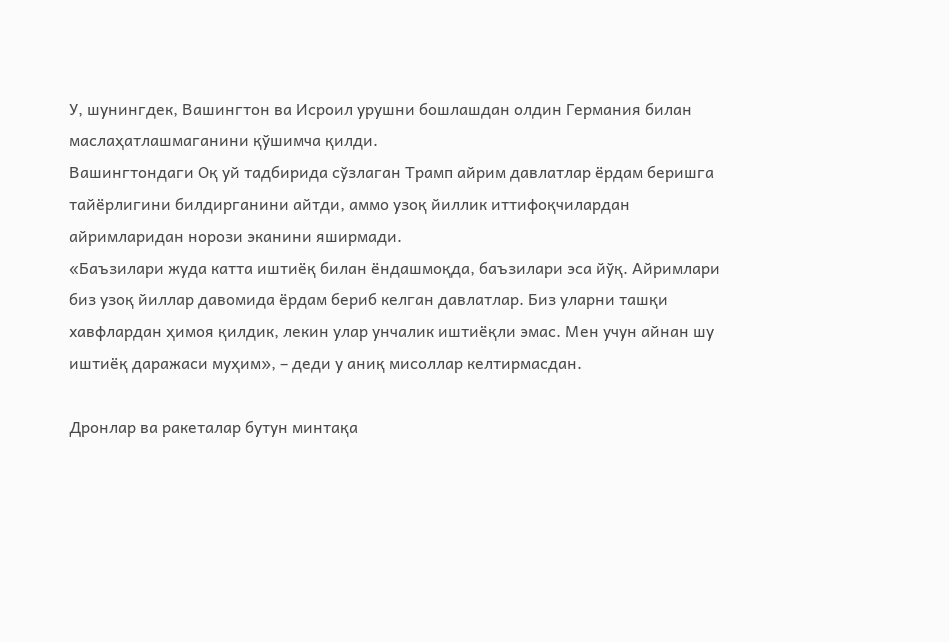У, шунингдек, Вашингтон ва Исроил урушни бошлашдан олдин Германия билан маслаҳатлашмаганини қўшимча қилди.
Вашингтондаги Оқ уй тадбирида сўзлаган Трамп айрим давлатлар ёрдам беришга тайёрлигини билдирганини айтди, аммо узоқ йиллик иттифоқчилардан айримларидан норози эканини яширмади.
«Баъзилари жуда катта иштиёқ билан ёндашмоқда, баъзилари эса йўқ. Айримлари биз узоқ йиллар давомида ёрдам бериб келган давлатлар. Биз уларни ташқи хавфлардан ҳимоя қилдик, лекин улар унчалик иштиёқли эмас. Мен учун айнан шу иштиёқ даражаси муҳим», – деди у аниқ мисоллар келтирмасдан.

Дронлар ва ракеталар бутун минтақа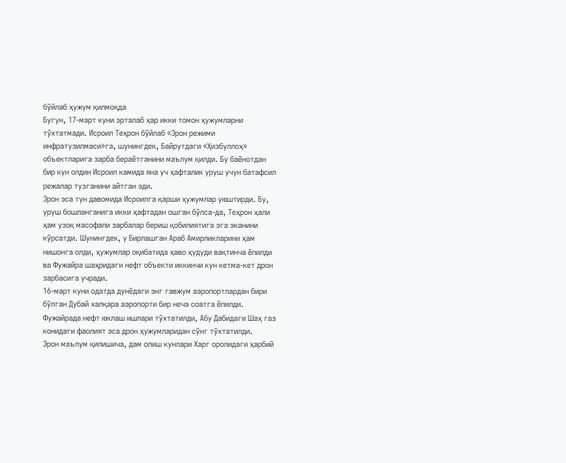бўйлаб ҳужум қилмоқда
Бугун, 17-март куни эрталаб ҳар икки томон ҳужумларни тўхтатмади. Исроил Теҳрон бўйлаб «Эрон режими инфратузилмаси»га, шунингдек, Байрутдаги «Ҳизбуллоҳ» объектларига зарба бераётганини маълум қилди. Бу баёнотдан бир кун олдин Исроил камида яна уч ҳафталик уруш учун батафсил режалар тузганини айтган эди.
Эрон эса тун давомида Исроилга қарши ҳужумлар уюштирди. Бу, уруш бошланганига икки ҳафтадан ошган бўлса-да, Теҳрон ҳали ҳам узоқ масофали зарбалар бериш қобилиятига эга эканини кўрсатди. Шунингдек, у Бирлашган Араб Амирликларини ҳам нишонга олди, ҳужумлар оқибатида ҳаво ҳудуди вақтинча ёпилди ва Фужайра шаҳридаги нефт объекти иккинчи кун кетма-кет дрон зарбасига учради.
16-март куни одатда дунёдаги энг гавжум аэропортлардан бири бўлган Дубай халқара аэропорти бир неча соатга ёпилди. Фужайрада нефт юклаш ишлари тўхтатилди, Абу Дабидаги Шаҳ газ конидаги фаолият эса дрон ҳужумларидан сўнг тўхтатилди.
Эрон маълум қилишича, дам олиш кунлари Харг оролидаги ҳарбий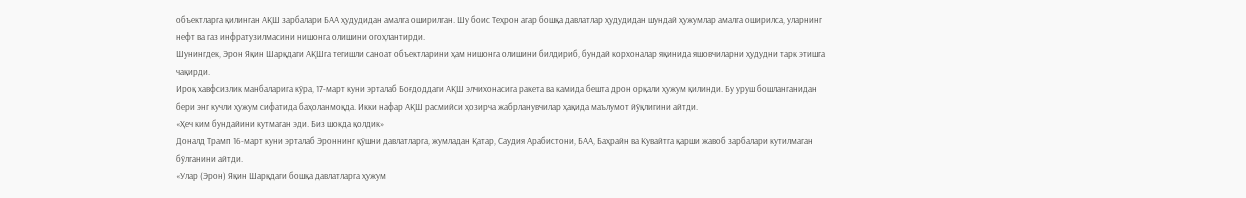объектларга қилинган АҚШ зарбалари БАА ҳудудидан амалга оширилган. Шу боис Теҳрон агар бошқа давлатлар ҳудудидан шундай ҳужумлар амалга оширилса, уларнинг нефт ва газ инфратузилмасини нишонга олишини огоҳлантирди.
Шунингдек, Эрон Яқин Шарқдаги АҚШга тегишли саноат объектларини ҳам нишонга олишини билдириб, бундай корхоналар яқинида яшовчиларни ҳудудни тарк этишга чақирди.
Ироқ хавфсизлик манбаларига кўра, 17-март куни эрталаб Боғдоддаги АҚШ элчихонасига ракета ва камида бешта дрон орқали ҳужум қилинди. Бу уруш бошланганидан бери энг кучли ҳужум сифатида баҳоланмоқда. Икки нафар АҚШ расмийси ҳозирча жабрланувчилар ҳақида маълумот йўқлигини айтди.
«Ҳеч ким бундайини кутмаган эди. Биз шокда қолдик»
Доналд Трамп 16-март куни эрталаб Эроннинг қўшни давлатларга, жумладан Қатар, Саудия Арабистони, БАА, Баҳрайн ва Кувайтга қарши жавоб зарбалари кутилмаган бўлганини айтди.
«Улар (Эрон) Яқин Шарқдаги бошқа давлатларга ҳужум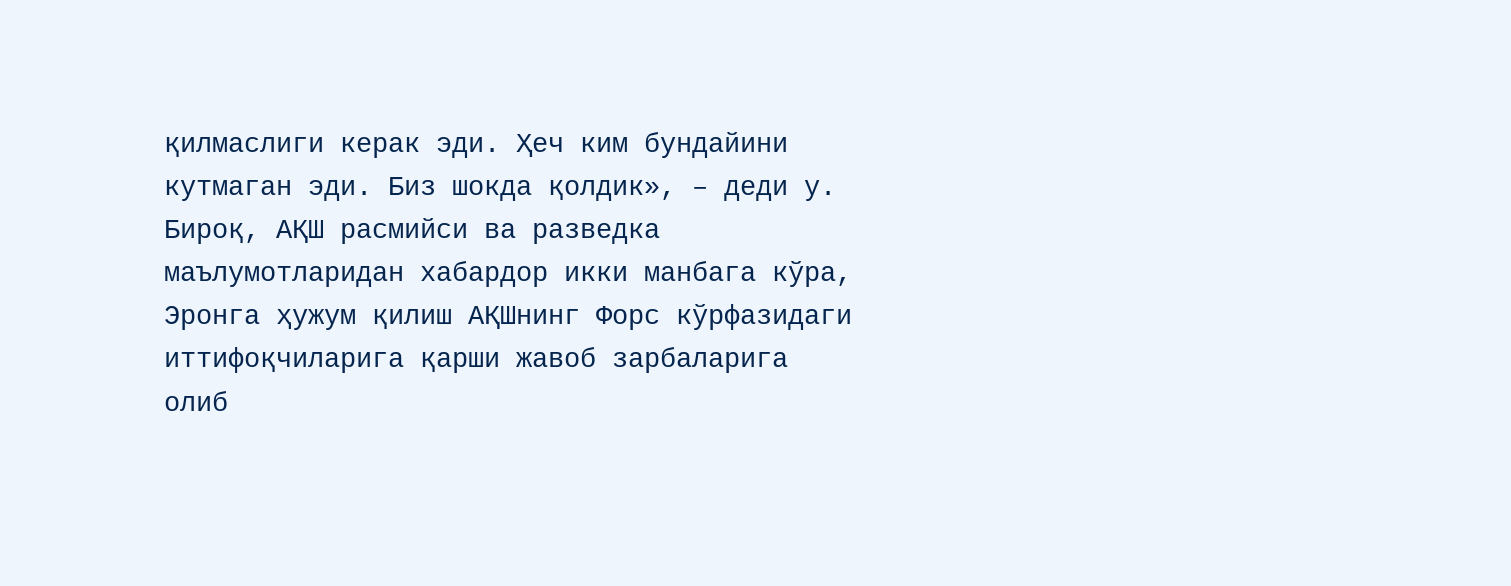қилмаслиги керак эди. Ҳеч ким бундайини кутмаган эди. Биз шокда қолдик», – деди у.
Бироқ, АҚШ расмийси ва разведка маълумотларидан хабардор икки манбага кўра, Эронга ҳужум қилиш АҚШнинг Форс кўрфазидаги иттифоқчиларига қарши жавоб зарбаларига олиб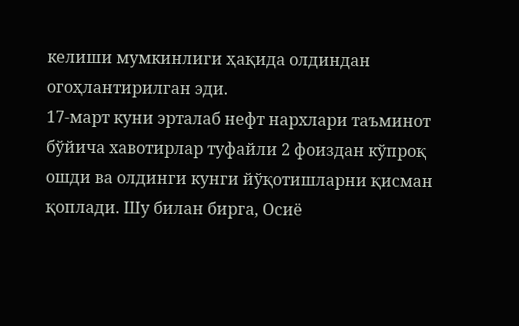келиши мумкинлиги ҳақида олдиндан огоҳлантирилган эди.
17-март куни эрталаб нефт нархлари таъминот бўйича хавотирлар туфайли 2 фоиздан кўпроқ ошди ва олдинги кунги йўқотишларни қисман қоплади. Шу билан бирга, Осиё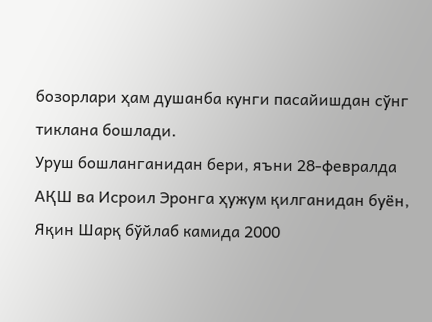бозорлари ҳам душанба кунги пасайишдан сўнг тиклана бошлади.
Уруш бошланганидан бери, яъни 28-февралда АҚШ ва Исроил Эронга ҳужум қилганидан буён, Яқин Шарқ бўйлаб камида 2000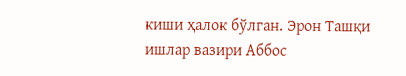киши ҳалок бўлган. Эрон Ташқи ишлар вазири Аббос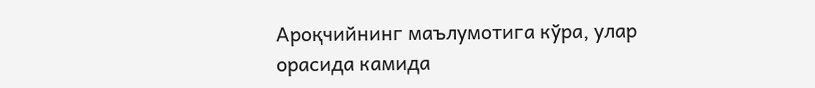Ароқчийнинг маълумотига кўра, улар орасида камида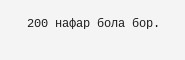200 нафар бола бор.